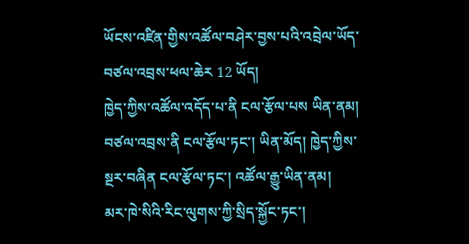ཡོངས་འཛིན་གྱིས་འཚོལ་བཤེར་བྱས་པའི་འབྲེལ་ཡོད་བཙལ་འབྲས་ཕལ་ཆེར 12 ཡོད།
ཁྱེད་ཀྱིས་འཚོལ་འདོད་པ་ནི ངལ་རྩོལ་པས ཡིན་ནམ།
བཙལ་འབྲས་ནི ངལ་རྩོལ་ཏང་། ཡིན་མོད། ཁྱེད་ཀྱིས་སྔར་བཞིན ངལ་རྩོལ་ཏང་། འཚོལ་རྒྱུ་ཡིན་ནམ།
མར་ཁེ་སིའི་རིང་ལུགས་ཀྱི་སྲིད་སྐྱོང་ཏང་།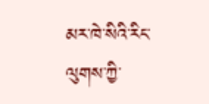མར་ཁེ་སིའི་རིང་ལུགས་ཀྱི་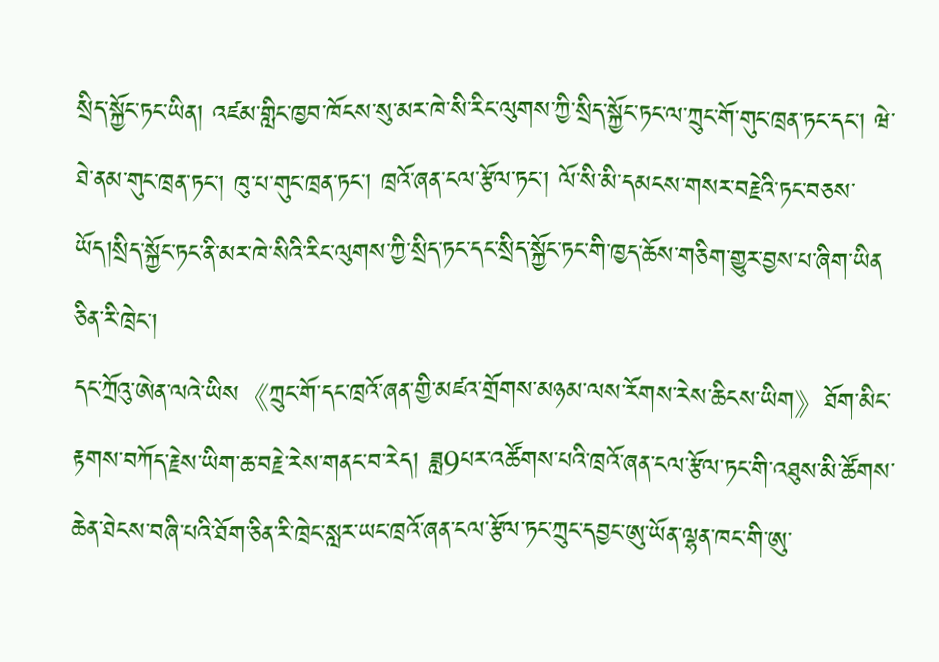སྲིད་སྐྱོང་ཏང་ཡིན། འཛམ་གླིང་ཁྱབ་ཁོངས་སུ་མར་ཁེ་སི་རིང་ལུགས་ཀྱི་སྲིད་སྐྱོང་ཏང་ལ་ཀྲུང་གོ་གུང་ཁྲན་ཏང་དང་། ཝེ་ཐེ་ནམ་གུང་ཁྲན་ཏང་། ཁུ་པ་གུང་ཁྲན་ཏང་། ཁྲའོ་ཞན་ངལ་རྩོལ་ཏང་། ལོ་སི་མི་དམངས་གསར་བརྗེའི་ཏང་བཅས་ཡོད།སྲིད་སྐྱོང་ཏང་ནི་མར་ཁེ་སིའི་རིང་ལུགས་ཀྱི་སྲིད་ཏང་དང་སྲིད་སྐྱོང་ཏང་གི་ཁྱད་ཆོས་གཅིག་གྱུར་བྱས་པ་ཞིག་ཡིན
ཅིན་རི་ཁྲེང་།
དང་ཀྲོའུ་ཨེན་ལའེ་ཡིས《ཀྲུང་གོ་དང་ཁྲའོ་ཞན་གྱི་མཛའ་གྲོགས་མཉམ་ལས་རོགས་རེས་ཆིངས་ཡིག》ཐོག་མིང་རྟགས་བཀོད་རྗེས་ཡིག་ཆ་བརྗེ་རེས་གནང་བ་རེད། ཟླ9པར་འཚོགས་པའི་ཁྲའོ་ཞན་ངལ་རྩོལ་ཏང་གི་འཐུས་མི་ཚོགས་ཆེན་ཐེངས་བཞི་པའི་ཐོག་ཅིན་རི་ཁྲེང་སླར་ཡང་ཁྲའོ་ཞན་ངལ་རྩོལ་ཏང་ཀྲུང་དབྱང་ཨུ་ཡོན་ལྷན་ཁང་གི་ཨུ་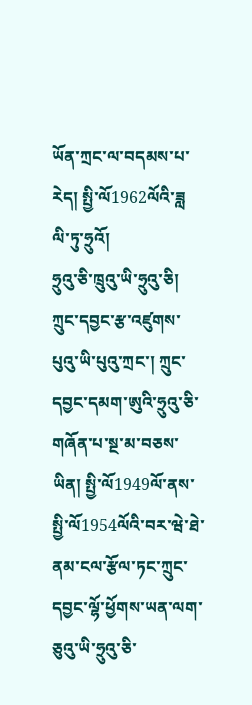ཡོན་ཀྲང་ལ་བདམས་པ་རེད། སྤྱི་ལོ1962ལོའི་ཟླ
ལི་ཏུ་ཧྲུའོ།
ཧྲུའུ་ཅི་ཁྲུའུ་ཡི་ཧྲུའུ་ཅི། ཀྲུང་དབྱང་རྩ་འཛུགས་པུའུ་ཡི་པུའུ་ཀྲང་། ཀྲུང་དབྱང་དམག་ཨུའི་ཧྲུའུ་ཅི་གཞོན་པ་སྔ་མ་བཅས་ཡིན། སྤྱི་ལོ1949ལོ་ནས་སྤྱི་ལོ1954ལོའི་བར་ཝེ་ཐེ་ནམ་ངལ་རྩོལ་ཏང་ཀྲུང་དབྱང་ལྷོ་ཕྱོགས་ཡན་ལག་ཅུའུ་ཡི་ཧྲུའུ་ཅི་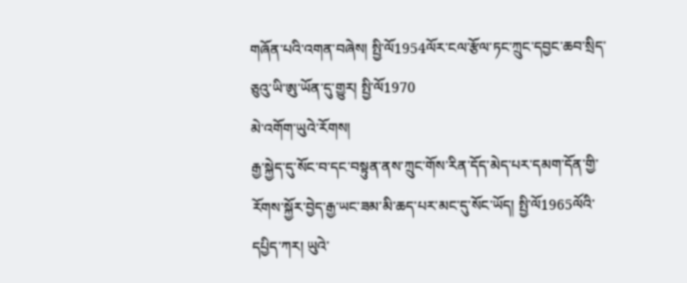གཞོན་པའི་འགན་བཞེས། སྤྱི་ལོ1954ལོར་ངལ་རྩོལ་ཏང་ཀྲུང་དབྱང་ཆབ་སྲིད་ཅུའུ་ཡི་ཨུ་ཡོན་དུ་གྱུར། སྤྱི་ལོ1970
མེ་འགོག་ཡུའེ་རོགས།
རྒྱ་སྐྱེད་དུ་སོང་བ་དང་བསྟུན་ནས་ཀྲུང་གོས་རིན་དོད་མེད་པར་དམག་དོན་གྱི་རོགས་སྐྱོར་བྱེད་རྒྱ་ཡང་ཟམ་མི་ཆད་པར་མང་དུ་སོང་ཡོད། སྤྱི་ལོ1965ལོའི་དཔྱིད་ཀར། ཡུའེ་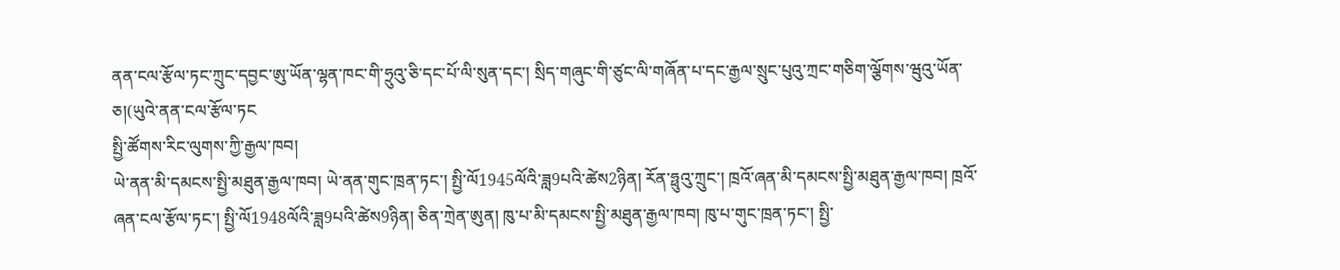ནན་ངལ་རྩོལ་ཏང་ཀྲུང་དབྱང་ཨུ་ཡོན་ལྷན་ཁང་གི་ཧྲུའུ་ཅི་དང་པོ་ལི་སུན་དང་། སྲིད་གཞུང་གི་ཙུང་ལི་གཞོན་པ་དང་རྒྱལ་སྲུང་པུའུ་ཀྲང་གཅིག་ལྕོགས་ཝུའུ་ཡོན་ཅ།(ཡུའེ་ནན་ངལ་རྩོལ་ཏང
སྤྱི་ཚོགས་རིང་ལུགས་ཀྱི་རྒྱལ་ཁབ།
ཡེ་ནན་མི་དམངས་སྤྱི་མཐུན་རྒྱལ་ཁབ། ཡེ་ནན་གུང་ཁྲན་ཏང་། སྤྱི་ལོ1945ལོའི་ཟླ9པའི་ཚེས2ཉིན། རོན་ཧྥུའུ་ཀྲུང་། ཁྲའོ་ཞན་མི་དམངས་སྤྱི་མཐུན་རྒྱལ་ཁབ། ཁྲའོ་ཞན་ངལ་རྩོལ་ཏང་། སྤྱི་ལོ1948ལོའི་ཟླ9པའི་ཚེས9ཉིན། ཅིན་ཀྲེན་ཨུན། ཁུ་པ་མི་དམངས་སྤྱི་མཐུན་རྒྱལ་ཁབ། ཁུ་པ་གུང་ཁྲན་ཏང་། སྤྱི་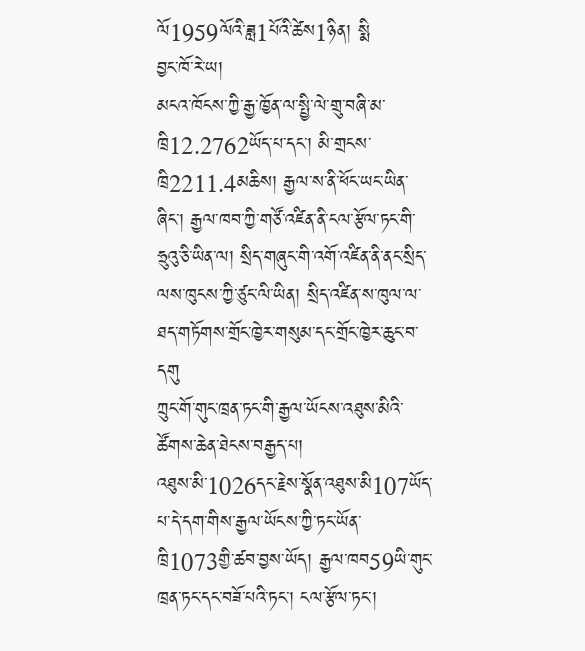ལོ1959ལོའི་ཟླ1པོའི་ཚེས1ཉིན། སྨི
བྱང་ཁོ་རེ་ཡ།
མངའ་ཁོངས་ཀྱི་རྒྱ་ཁྱོན་ལ་སྤྱི་ལེ་གྲུ་བཞི་མ་ཁྲི12.2762ཡོད་པ་དང་། མི་གྲངས་ཁྲི2211.4མཆིས། རྒྱལ་ས་ནི་ཕོང་ཡང་ཡིན་ཞིང་། རྒྱལ་ཁབ་ཀྱི་གཙོ་འཛིན་ནི་ངལ་རྩོལ་ཏང་གི་ཧྲུའུ་ཅི་ཡིན་ལ། སྲིད་གཞུང་གི་འགོ་འཛིན་ནི་ནང་སྲིད་ལས་ཁུངས་ཀྱི་ཙུང་ལི་ཡིན། སྲིད་འཛིན་ས་ཁུལ་ལ་ཐད་གཏོགས་གྲོང་ཁྱེར་གསུམ་དང་གྲོང་ཁྱེར་ཆུང་བ་དགུ
ཀྲུང་གོ་གུང་ཁྲན་ཏང་གི་རྒྱལ་ཡོངས་འཐུས་མིའི་ཚོགས་ཆེན་ཐེངས་བརྒྱད་པ།
འཐུས་མི་1026དང་རྗེས་སྣོན་འཐུས་མི107ཡོད་པ་དེ་དག་གིས་རྒྱལ་ཡོངས་ཀྱི་ཏང་ཡོན་ཁྲི1073གྱི་ཚབ་བྱས་ཡོད། རྒྱལ་ཁབ59ཡི་གུང་ཁྲན་ཏང་དང་བཟོ་པའི་ཏང་། ངལ་རྩོལ་ཏང་།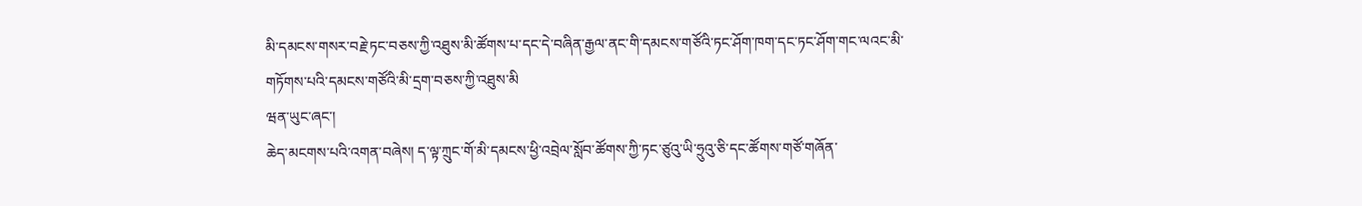མི་དམངས་གསར་བརྗེ་ཏང་བཅས་ཀྱི་འཐུས་མི་ཚོགས་པ་དང་དེ་བཞིན་རྒྱལ་ནང་གི་དམངས་གཙོའི་ཏང་ཤོག་ཁག་དང་ཏང་ཤོག་གང་ལའང་མི་གཏོགས་པའི་དམངས་གཙོའི་མི་དྲག་བཅས་ཀྱི་འཐུས་མི
ཝན་ཡུང་ཞང་།
ཆེད་མངགས་པའི་འགན་བཞེས། ད་ལྟ་ཀྲུང་གོ་མི་དམངས་ཕྱི་འབྲེལ་སློབ་ཚོགས་ཀྱི་ཏང་ཙུའུ་ཡི་ཧྲུའུ་ཅི་དང་ཚོགས་གཙོ་གཞོན་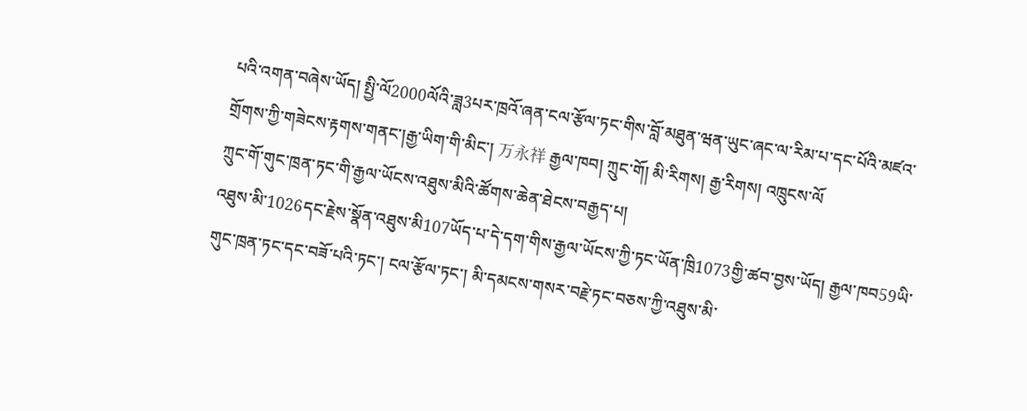པའི་འགན་བཞེས་ཡོད། སྤྱི་ལོ2000ལོའི་ཟླ3པར་ཁྲའོ་ཞན་ངལ་རྩོལ་ཏང་གིས་བློ་མཐུན་ཝན་ཡུང་ཞང་ལ་རིམ་པ་དང་པོའི་མཛའ་གྲོགས་ཀྱི་གཟེངས་རྟགས་གནང་།རྒྱ་ཡིག་གི་མིང་། 万永祥 རྒྱལ་ཁབ། ཀྲུང་གོ། མི་རིགས། རྒྱ་རིགས། འཁྲུངས་ལོ
ཀྲུང་གོ་གུང་ཁྲན་ཏང་གི་རྒྱལ་ཡོངས་འཐུས་མིའི་ཚོགས་ཆེན་ཐེངས་བརྒྱད་པ།
འཐུས་མི་1026དང་རྗེས་སྣོན་འཐུས་མི107ཡོད་པ་དེ་དག་གིས་རྒྱལ་ཡོངས་ཀྱི་ཏང་ཡོན་ཁྲི1073གྱི་ཚབ་བྱས་ཡོད། རྒྱལ་ཁབ59ཡི་གུང་ཁྲན་ཏང་དང་བཟོ་པའི་ཏང་། ངལ་རྩོལ་ཏང་། མི་དམངས་གསར་བརྗེ་ཏང་བཅས་ཀྱི་འཐུས་མི་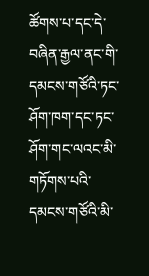ཚོགས་པ་དང་དེ་བཞིན་རྒྱལ་ནང་གི་དམངས་གཙོའི་ཏང་ཤོག་ཁག་དང་ཏང་ཤོག་གང་ལའང་མི་གཏོགས་པའི་དམངས་གཙོའི་མི་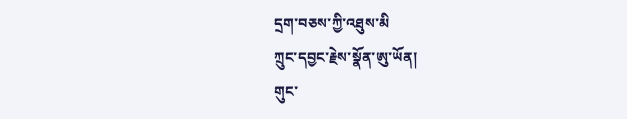དྲག་བཅས་ཀྱི་འཐུས་མི
ཀྲུང་དབྱང་རྗེས་སྣོན་ཨུ་ཡོན།
གུང་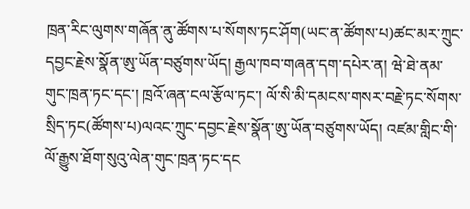ཁྲན་རིང་ལུགས་གཞོན་ནུ་ཚོགས་པ་སོགས་ཏང་ཤོག(ཡང་ན་ཚོགས་པ)ཚང་མར་ཀྲུང་དབྱང་རྗེས་སྣོན་ཨུ་ཡོན་བཙུགས་ཡོད། རྒྱལ་ཁབ་གཞན་དག་དཔེར་ན། ཝེ་ཐེ་ནམ་གུང་ཁྲན་ཏང་དང་། ཁྲའོ་ཞན་ངལ་རྩོལ་ཏང་། ལོ་སི་མི་དམངས་གསར་བརྗེ་ཏང་སོགས་སྲིད་ཏང(ཚོགས་པ)ལའང་ཀྲུང་དབྱང་རྗེས་སྣོན་ཨུ་ཡོན་བཙུགས་ཡོད། འཛམ་གླིང་གི་ལོ་རྒྱུས་ཐོག་སུའུ་ལེན་གུང་ཁྲན་ཏང་དང